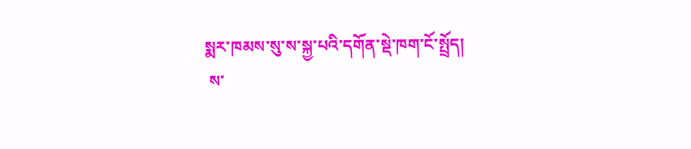སྨར་ཁམས་སུ་ས་སྐྱ་པའི་དགོན་སྡེ་ཁག་ངོ་སྤྲོད།
 ས་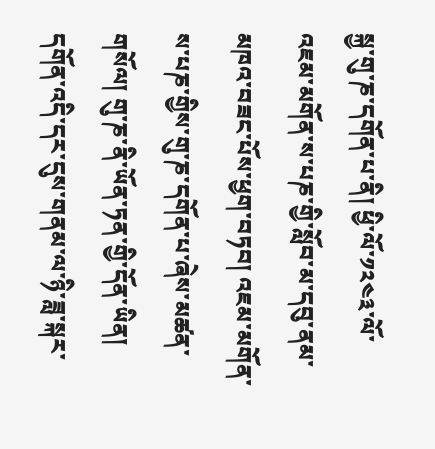སྐྱ་གུ་ཎ་དགོན་པ་ནི། ཕྱི་ལོ་༡༢༤༣་ལོ་འཇམ་མགོན་ས་པཎ་གྱི་སློབ་མ་དབུ་ནམ་མཁའ་བཟང་པོས་ཕྱག་བཏབ། འཇམ་མགོན་ས་པཎ་གྱིས་གུ་ཎ་དགོན་པ་ཞེས་མཚན་གསོལ། གུ་ཎ་ནི་ཡོན་ཏན་གྱི་དོན་ཡིན། དགོན་འདི་དར་དུས་གནམ་ལ་ཉི་ཟླ་སྐར་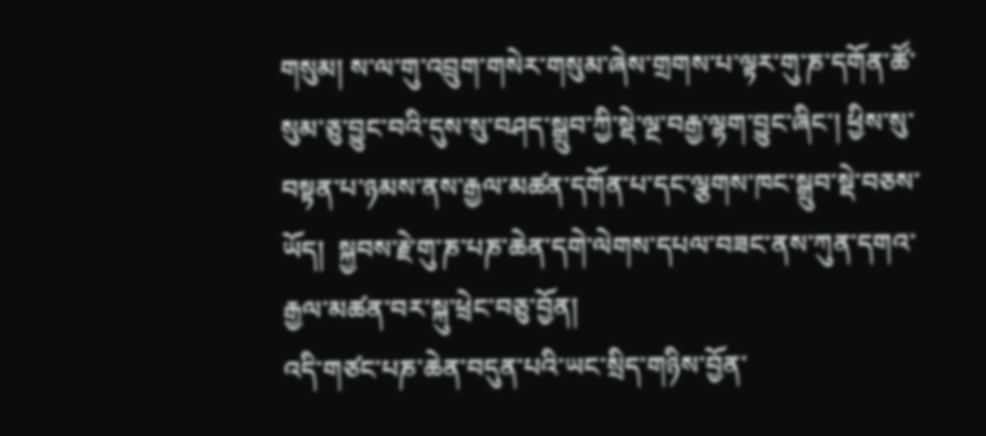གསུམ། ས་ལ་གུ་འབྲུག་གསེར་གསུམ་ཞེས་གྲགས་པ་ལྟར་གུ་ཎ་དགོན་ཚོ་སུམ་ཅུ་བྱུང་བའི་དུས་སུ་བཤད་སྒྲུབ་ཀྱི་སྡེ་ལྔ་བརྒྱ་ལྷག་བྱུང་ཞིང་། ཕྱིས་སུ་བསྟན་པ་ཉམས་ནས་རྒྱལ་མཚན་དགོན་པ་དང་ལྕགས་ཁང་སྒྲུབ་སྡེ་བཅས་ཡོད།  སྐྱབས་རྗེ་གུ་ཎ་པཎ་ཆེན་དགེ་ལེགས་དཔལ་བཟང་ནས་ཀུན་དགའ་རྒྱལ་མཚན་བར་སྐུ་ཕྲེང་བཅུ་བྱོན།
འདི་གཙང་པཎ་ཆེན་བདུན་པའི་ཡང་སྲིད་གཉིས་བྱོན་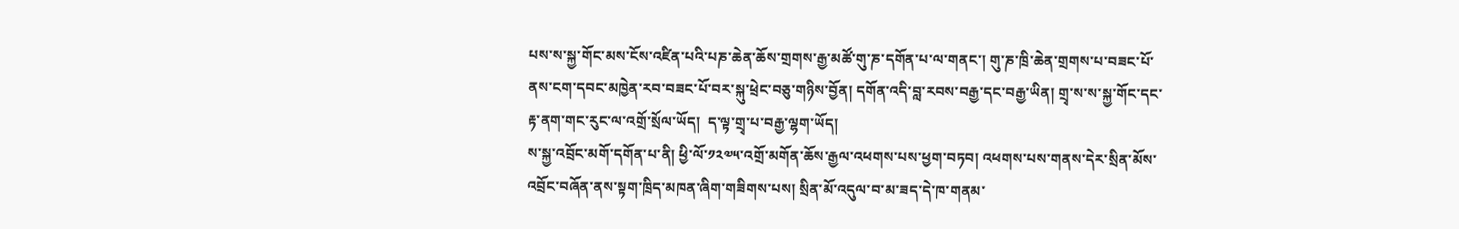པས་ས་སྐྱ་གོང་མས་ངོས་འཛིན་པའི་པཎ་ཆེན་ཆོས་གྲགས་རྒྱ་མཚོ་གུ་ཎ་དགོན་པ་ལ་གནང་། གུ་ཎ་ཁྲི་ཆེན་གྲགས་པ་བཟང་པོ་ནས་ངག་དབང་མཁྱེན་རབ་བཟང་པོ་བར་སྐུ་ཕྲེང་བཅུ་གཉིས་བྱོན། དགོན་འདི་བླ་རབས་བརྒྱ་དང་བརྒྱ་ཡིན། གྲྭ་ས་ས་སྐྱ་གོང་དང་རྟ་ནག་གང་རུང་ལ་འགྲོ་སྲོལ་ཡོད།  ད་ལྟ་གྲྭ་པ་བརྒྱ་ལྷག་ཡོད།
ས་སྐྱ་འབྲོང་མགོ་དགོན་པ་ནི། ཕྱི་ལོ་༡༢༧༥་འགྲོ་མགོན་ཆོས་རྒྱལ་འཕགས་པས་ཕྱག་བཏབ། འཕགས་པས་གནས་དེར་སྲིན་མོས་འབྲོང་བཞོན་ནས་སྟག་ཁྲིད་མཁན་ཞིག་གཟིགས་པས། སྲིན་མོ་འདུལ་བ་མ་ཟད་དེ་ཁ་གནམ་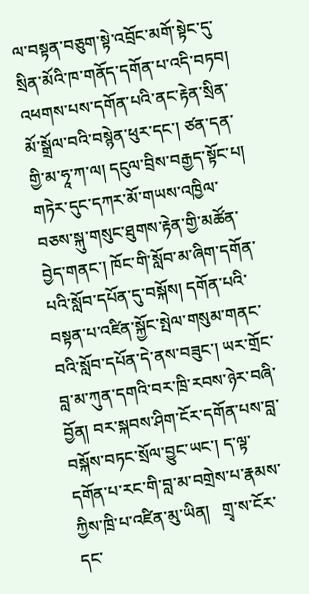ལ་བསྟན་བཅུག་སྟེ་འབྲོང་མགོ་སྟེང་དུ་སྲིན་མོའི་ཁ་གནོད་དགོན་པ་འདི་བཏབ། འཕགས་པས་དགོན་པའི་ནང་རྟེན་སྲིན་མོ་སྒྲོལ་བའི་བསྙེན་ཕུར་དང་། ཙན་དན་གྱི་མ་ཧཱ་ཀ་ལ། དངུལ་བྲིས་བརྒྱད་སྟོང་པ། གཏེར་དུང་དཀར་མོ་གཡས་འཁྱིལ་བཅས་སྐུ་གསུང་ཐུགས་རྟེན་གྱི་མཚོན་བྱེད་གནང་། ཁོང་གི་སློབ་མ་ཞིག་དགོན་པའི་སློབ་དཔོན་དུ་བསྐོས། དགོན་པའི་བསྟན་པ་འཛིན་སྐྱོང་སྤེལ་གསུམ་གནང་བའི་སློབ་དཔོན་དེ་ནས་བཟུང་། ཡར་གྲོང་བླ་མ་ཀུན་དགའི་བར་ཁྲི་རབས་ཉེར་བཞི་བྱོན། བར་སྐབས་ཤིག་ངོར་དགོན་པས་བླ་བསྐོས་བཏང་སྲོལ་བྱུང་ཡང་། ད་ལྟ་དགོན་པ་རང་གི་བླ་མ་བགྲེས་པ་རྣམས་ཀྱིས་ཁྲི་པ་འཛིན་མུ་ཡིན།   གྲྭ་ས་ངོར་དང་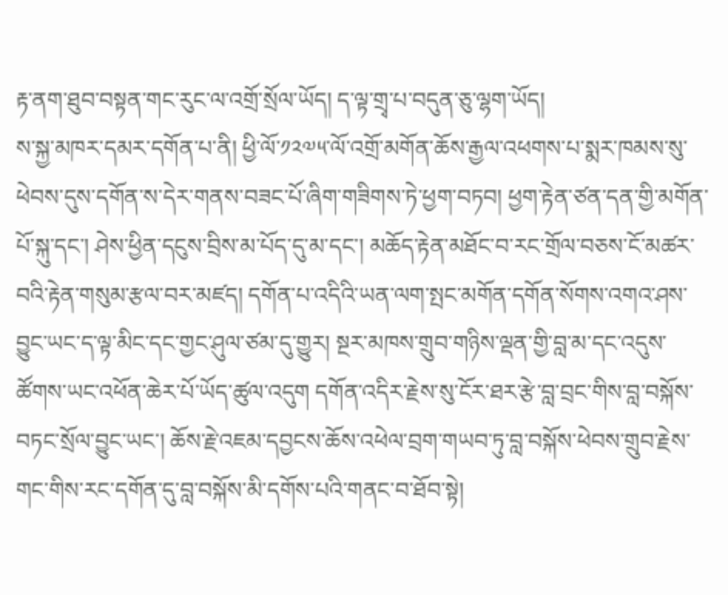རྟ་ནག་ཐུབ་བསྟན་གང་རུང་ལ་འགྲོ་སྲོལ་ཡོད། ད་ལྟ་གྲྭ་པ་བདུན་ཅུ་ལྷག་ཡོད།
ས་སྐྱ་མཁར་དམར་དགོན་པ་ནི། ཕྱི་ལོ་༡༢༧༥་ལོ་འགྲོ་མགོན་ཆོས་རྒྱལ་འཕགས་པ་སྨར་ཁམས་སུ་ཕེབས་དུས་དགོན་ས་དེར་གནས་བཟང་པོ་ཞིག་གཟིགས་ཏེ་ཕྱག་བཏབ། ཕྱག་རྟེན་ཙན་དན་གྱི་མགོན་པོ་སྐུ་དང་། ཤེས་ཕྱིན་དངུས་བྲིས་མ་པོད་དུ་མ་དང་། མཆོད་རྟེན་མཐོང་བ་རང་གྲོལ་བཅས་ངོ་མཚར་བའི་རྟེན་གསུམ་རྩལ་བར་མཛད། དགོན་པ་འདིའི་ཡན་ལག་སྤང་མགོན་དགོན་སོགས་འགའ་ཤས་བྱུང་ཡང་ད་ལྟ་མིང་དང་གྱང་ཤུལ་ཙམ་དུ་གྱུར། སྔར་མཁས་གྲུབ་གཉིས་ལྡན་གྱི་བླ་མ་དང་འདུས་ཚོགས་ཡང་འཕོན་ཆེར་པོ་ཡོད་ཚུལ་འདུག དགོན་འདིར་རྗེས་སུ་ངོར་ཐར་རྩེ་བླ་བྲང་གིས་བླ་བསྐོས་བཏང་སྲོལ་བྱུང་ཡང་། ཆོས་རྗེ་འཇམ་དབྱངས་ཆོས་འཕེལ་བྲག་གཡབ་ཏུ་བླ་བསྐོས་ཕེབས་གྲུབ་རྗེས་གང་གིས་རང་དགོན་དུ་བླ་བསྐོས་མི་དགོས་པའི་གནང་བ་ཐོབ་སྟེ།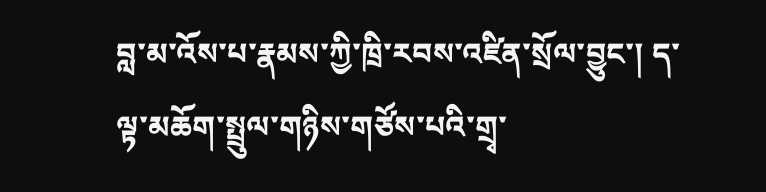བླ་མ་འོས་པ་རྣམས་ཀྱི་ཁྲི་རབས་འཛིན་སྲོལ་བྱུང་། ད་ལྟ་མཆོག་སྤྲུལ་གཉིས་གཙོས་པའི་གྲྭ་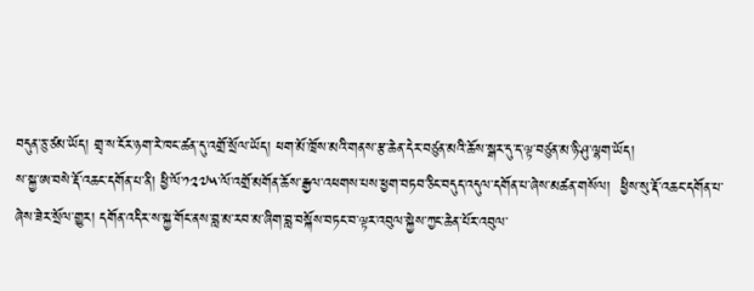བདུན་ཅུ་ཙམ་ཡོད། གྲྭ་ས་ངོར་ཉག་རེ་ཁང་ཚན་དུ་འགྲོ་སྲོལ་ཡོད། ཕག་མོ་ཁྲོས་མའི་གནས་རྩ་ཆེན་དེར་བཙུན་མའི་ཆོས་སྒར་དུ་ད་ལྟ་བཙུན་མ་ཉི་ཤུ་ལྷག་ཡོད།
ས་སྐྱ་ཨ་བསེ་རྡོ་འཆང་དགོན་པ་ནི། ཕྱི་ལོ་༡༢༧༥་ལོ་འགྲོ་མགོན་ཆོས་རྒྱལ་འཕགས་པས་ཕྱག་བཏབ་ཅིང་བདུད་འདུལ་དགོན་པ་ཞེས་མཚན་གསོལ།  ཕྱིས་སུ་རྡོ་འཆང་དགོན་པ་ཞེས་ཟེར་སྲོལ་གྱུར། དགོན་འདིར་ས་སྐྱ་གོང་ནས་བླ་མ་རབ་མ་ཞིག་བླ་བསྐོས་བཏང་བ་ལྟར་འབུལ་སྐྱེས་ཀྱང་ཆེན་པོར་འབུལ་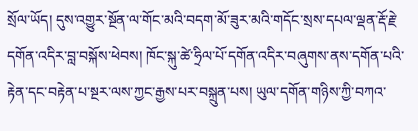སྲོལ་ཡོད། དུས་འགྱུར་སྔོན་ལ་གོང་མའི་བདག་མོ་ཟུར་མའི་གདོང་སྲས་དཔལ་ལྡན་རྡོ་རྗེ་དགོན་འདིར་བླ་བསྐོས་ཕེབས། ཁོང་སྐུ་ཚེ་ཧྲིལ་པོ་དགོན་འདིར་བཞུགས་ནས་དགོན་པའི་རྟེན་དང་བརྟེན་པ་སྔར་ལས་ཀྱང་རྒྱས་པར་བསྐྲུན་པས། ཡུལ་དགོན་གཉིས་ཀྱི་བཀའ་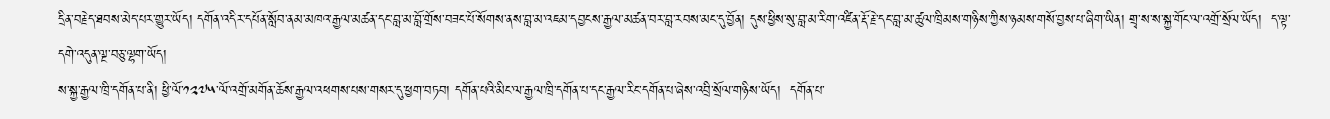དྲིན་བརྗེད་ཐབས་མེད་པར་གྱུར་ཡོད། དགོན་འདིར་དཔོན་སློབ་ནམ་མཁའ་རྒྱལ་མཚན་དང་བླ་མ་བློ་གྲོས་བཟང་པོ་སོགས་ནས་བླ་མ་འཇམ་དབྱངས་རྒྱལ་མཚན་བར་བླ་རབས་མང་དུ་བྱོན། དུས་ཕྱིས་སུ་བླ་མ་རིག་འཛིན་རྡོ་རྗེ་དང་བླ་མ་ཚུལ་ཁྲིམས་གཉིས་ཀྱིས་ཉམས་གསོ་བྱས་པ་ཞིག་ཡིན། གྲྭ་ས་ས་སྐྱ་གོང་ལ་འགྲོ་སྲོལ་ཡོད།  ད་ལྟ་དགེ་འདུན་ལྔ་བཅུ་ལྷག་ཡོད།
ས་སྐྱ་རྒྱལ་ཁྲི་དགོན་པ་ནི། ཕྱི་ལོ་༡༢༧༥་ལོ་འགྲོ་མགོན་ཆོས་རྒྱལ་འཕགས་པས་གསར་དུ་ཕྱག་བཏབ། དགོན་པའི་མིང་ལ་རྒྱལ་ཁྲི་དགོན་པ་དང་རྒྱལ་རིང་དགོན་པ་ཞེས་འབྲི་སྲོལ་གཉིས་ཡོད།  དགོན་པ་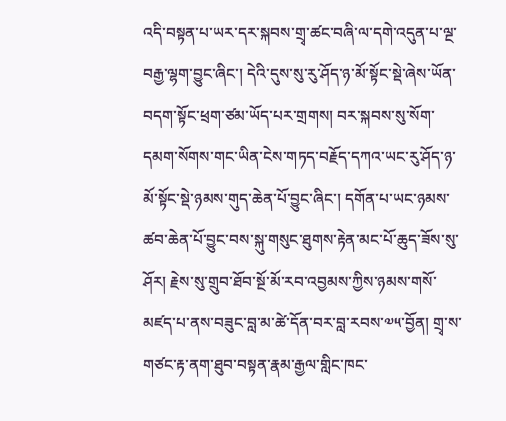འདི་བསྟན་པ་ཡར་དར་སྐབས་གྲྭ་ཚང་བཞི་ལ་དགེ་འདུན་པ་ལྔ་བརྒྱ་ལྷག་བྱུང་ཞིང་། དེའི་དུས་སུ་རུ་ཤོད་ཉ་མོ་སྟོང་སྡེ་ཞེས་ཡོན་བདག་སྟོང་ཕྲག་ཙམ་ཡོད་པར་གྲགས། བར་སྐབས་སུ་སོག་དམག་སོགས་གང་ཡིན་ངེས་གཏད་བརྗོད་དཀའ་ཡང་རུ་ཤོད་ཉ་མོ་སྟོང་སྡེ་ཉམས་གུད་ཆེན་པོ་བྱུང་ཞིང་། དགོན་པ་ཡང་ཉམས་ཚབ་ཆེན་པོ་བྱུང་བས་སྐུ་གསུང་ཐུགས་རྟེན་མང་པོ་ཆུད་ཟོས་སུ་ཤོར། རྗེས་སུ་གྲུབ་ཐོབ་སྔོ་མོ་རབ་འབྱམས་ཀྱིས་ཉམས་གསོ་མཛད་པ་ནས་བཟུང་བླ་མ་ཚེ་དོན་བར་བླ་རབས་༧༥་བྱོན། གྲྭ་ས་གཙང་རྟ་ནག་ཐུབ་བསྟན་རྣམ་རྒྱལ་གླིང་ཁང་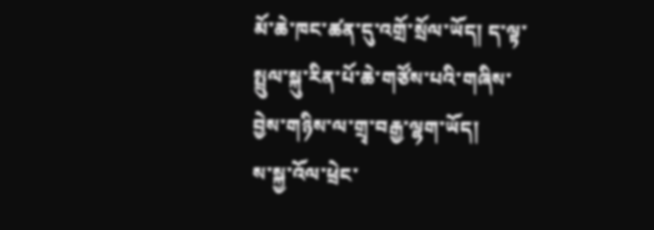མོ་ཆེ་ཁང་ཚན་དུ་འགྲོ་སྲོལ་ཡོད། ད་ལྟ་སྤྲུལ་སྐུ་རིན་པོ་ཆེ་གཙོས་པའི་གཞིས་བྱེས་གཉིས་ལ་གྲྭ་བརྒྱ་ལྷག་ཡོད།
ས་སྐྱ་འོལ་ཕྲེང་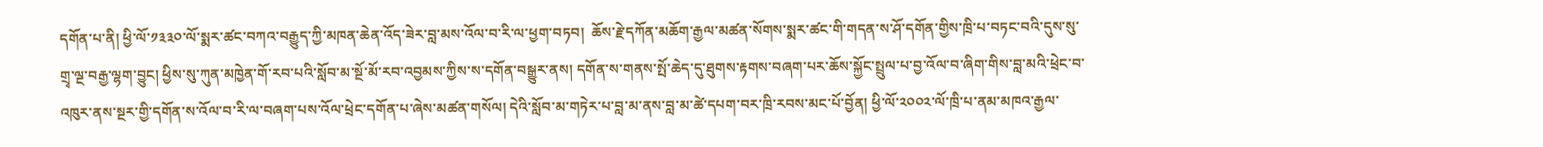དགོན་པ་ནི། ཕྱི་ལོ་༡༣༣༠་ལོ་སྨར་ཚང་བཀའ་བརྒྱུད་ཀྱི་མཁན་ཆེན་འོད་ཟེར་བླ་མས་འོལ་བ་རི་ལ་ཕྱག་བཏབ།  ཆོས་རྗེ་དཀོན་མཆོག་རྒྱལ་མཚན་སོགས་སྨར་ཚང་གི་གདན་ས་ཤོ་དགོན་གྱིས་ཁྲི་པ་བཏང་བའི་དུས་སུ་གྲྭ་ལྔ་བརྒྱ་ལྷག་བྱུང། ཕྱིས་སུ་ཀུན་མཁྱེན་གོ་རབ་པའི་སློབ་མ་སྔོ་མོ་རབ་འབྱམས་ཀྱིས་ས་དགོན་བསྒྱུར་ནས། དགོན་ས་གནས་སྤོ་ཆེད་དུ་ཐུགས་རྟགས་བཞག་པར་ཆོས་སྐྱོང་སྤྲུལ་པ་བྱ་འོལ་བ་ཞིག་གིས་བླ་མའི་ཕྲེང་བ་འཁུར་ནས་སྔར་གྱི་དགོན་ས་འོལ་བ་རི་ལ་བཞག་པས་འོལ་ཕྲེང་དགོན་པ་ཞེས་མཚན་གསོལ། དེའི་སློབ་མ་གཏེར་པ་བླ་མ་ནས་བླ་མ་ཚེ་དཔག་བར་ཁྲི་རབས་མང་པོ་བྱོན། ཕྱི་ལོ་༢༠༠༢་ལོ་ཁྲི་པ་ནམ་མཁའ་རྒྱལ་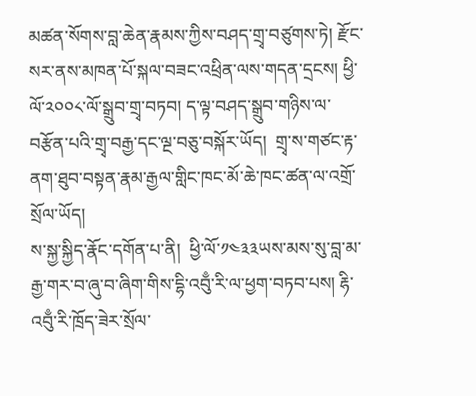མཚན་སོགས་བླ་ཆེན་རྣམས་ཀྱིས་བཤད་གྲྭ་བཙུགས་ཏེ། རྫོང་སར་ནས་མཁན་པོ་སྐལ་བཟང་འཕྲིན་ལས་གདན་དྲངས། ཕྱི་ལོ་༢༠༠༨་ལོ་སྒྲུབ་གྲྭ་བཏབ། ད་ལྟ་བཤད་སྒྲུབ་གཉིས་ལ་བརྩོན་པའི་གྲྭ་བརྒྱ་དང་ལྔ་བཅུ་བསྐོར་ཡོད།  གྲྭ་ས་གཙང་རྟ་ནག་ཐུབ་བསྟན་རྣམ་རྒྱལ་གླིང་ཁང་མོ་ཆེ་ཁང་ཚན་ལ་འགྲོ་སྲོལ་ཡོད།
ས་སྐྱ་སྐྱིད་རྣོང་དགོན་པ་ནི།  ཕྱི་ལོ་༡༤༣༣ཡས་མས་སུ་བླ་མ་རྒྱ་གར་བ་ཞུ་བ་ཞིག་གིས་དྷི་འབུྃ་རི་ལ་ཕྱག་བཏབ་པས། རྷི་འབུྃ་རི་ཁྲོད་ཟེར་སྲོལ་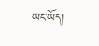ཡང་ཡོད།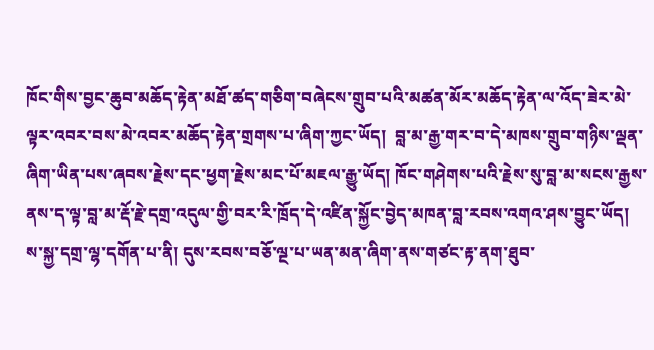ཁོང་གིས་བྱང་ཆུབ་མཆོད་རྟེན་མཐོ་ཚད་གཅིག་བཞེངས་གྲུབ་པའི་མཚན་མོར་མཆོད་རྟེན་ལ་འོད་ཟེར་མེ་ལྟར་འབར་བས་མེ་འབར་མཆོད་རྟེན་གྲགས་པ་ཞིག་ཀྱང་ཡོད།  བླ་མ་རྒྱ་གར་བ་དེ་མཁས་གྲུབ་གཉིས་ལྡན་ཞིག་ཡིན་པས་ཞབས་རྗེས་དང་ཕྱག་རྗེས་མང་པོ་མཇལ་རྒྱུ་ཡོད། ཁོང་གཤེགས་པའི་རྗེས་སུ་བླ་མ་སངས་རྒྱས་ནས་ད་ལྟ་བླ་མ་རྡོ་རྗེ་དགྲ་འདུལ་གྱི་བར་རི་ཁྲོད་དེ་འཛིན་སྐྱོང་བྱེད་མཁན་བླ་རབས་འགའ་ཤས་བྱུང་ཡོད།
ས་སྐྱ་དགྲ་ལྷ་དགོན་པ་ནི། དུས་རབས་བཅོ་ལྔ་པ་ཡན་མན་ཞིག་ནས་གཙང་རྟ་ནག་ཐུབ་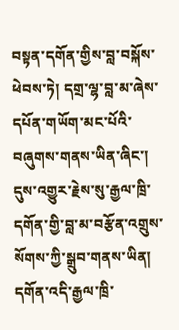བསྟན་དགོན་གྱིས་བླ་བསྐོས་ཕེབས་ཏེ། དགྲ་ལྷ་བླ་མ་ཞེས་དཔོན་གཡོག་མང་པོའི་བཞུགས་གནས་ཡིན་ཞིང་། དུས་འགྱུར་རྗེས་སུ་རྒྱལ་ཁྲི་དགོན་གྱི་བླ་མ་བརྩོན་འགྲུས་སོགས་ཀྱི་སྒྲུབ་གནས་ཡིན། དགོན་འདི་རྒྱལ་ཁྲི་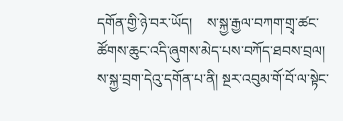དགོན་གྱི་ཉེ་བར་ཡོད།    ས་སྐྱ་རྒྱལ་བཀག་གྲྭ་ཚང་ཚོགས་ཆུང་འདི་ཞུགས་མེད་པས་བཀོད་ཐབས་བྲལ།
ས་སྐྱ་བྲག་དེའུ་དགོན་པ་ནི། སྔར་འབུམ་གོ་བོ་ལ་སྟེང་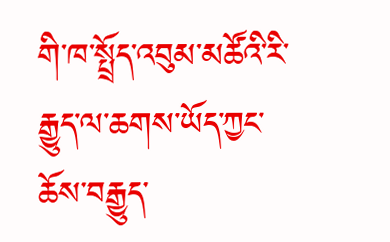གི་ཁ་སྤྲོད་འབུམ་མཚོའི་རི་རྒྱུད་ལ་ཆགས་ཡོད་ཀྱང་ཆོས་བརྒྱུད་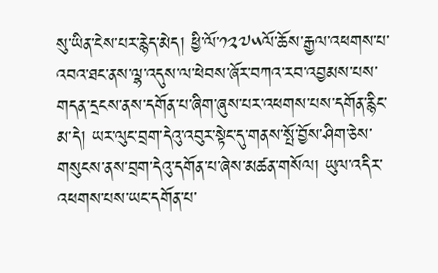སུ་ཡིན་ངེས་པར་རྙེད་མེད། ཕྱི་ལོ་༡༢༧༥ལོ་ཆོས་རྒྱལ་འཕགས་པ་འབའ་ཐང་ནས་ལྷ་འདུས་ལ་ཕེབས་ཞོར་བཀའ་རབ་འབྱམས་པས་གདན་དྲངས་ནས་དགོན་པ་ཞིག་ཞུས་པར་འཕགས་པས་དགོན་རྙིང་མ་དེ། ཡར་ལུང་བྲག་དེའུ་འབུར་སྟེང་དུ་གནས་སྤོ་བྱོས་ཤིག་ཅེས་གསུངས་ནས་བྲག་དེའུ་དགོན་པ་ཞེས་མཚན་གསོལ། ཡུལ་འདིར་འཕགས་པས་ཡང་དགོན་པ་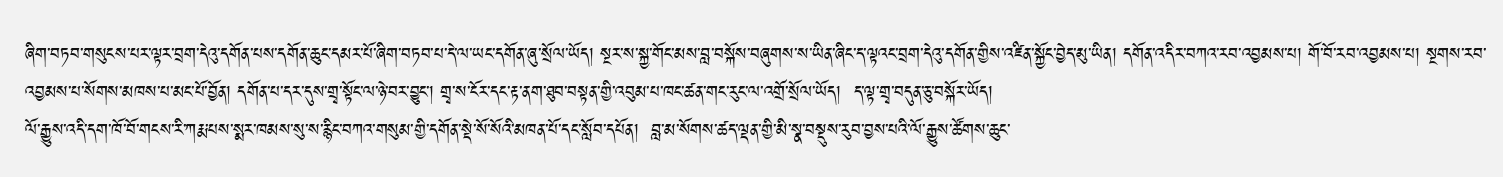ཞིག་བཏབ་གསུངས་པར་ལྟར་བྲག་དེའུ་དགོན་པས་དགོན་ཆུང་དམར་པོ་ཞིག་བཏབ་པ་དེ་ལ་ཡང་དགོན་ཞུ་སྲོལ་ཡོད། སྔར་ས་སྐྱ་གོང་མས་བླ་བསྐོས་བཞུགས་ས་ཡིན་ཞིང་ད་ལྟའང་བྲག་དེའུ་དགོན་གྱིས་འཛིན་སྐྱོང་བྱེད་མུ་ཡིན། དགོན་འདིར་བཀའ་རབ་འབྱམས་པ། གོ་བོ་རབ་འབྱམས་པ། སྔགས་རབ་འབྱམས་པ་སོགས་མཁས་པ་མང་པོ་བྱོན། དགོན་པ་དར་དུས་གྲྭ་སྟོང་ལ་ཉེ་བར་བྱུང་། གྲྭ་ས་ངོར་དང་རྟ་ནག་ཐུབ་བསྟན་གྱི་འབུམ་པ་ཁང་ཚན་གང་རུང་ལ་འགྲོ་སྲོལ་ཡོད།  ད་ལྟ་གྲྭ་བདུན་ཅུ་བསྐོར་ཡོད།
ལོ་རྒྱུས་འདི་དག་ཁོ་བོ་གངས་རི་ཀརྨ་པས་སྨར་ཁམས་སུ་ས་རྙིང་བཀའ་གསུམ་གྱི་དགོན་སྡེ་སོ་སོའི་མཁན་པོ་དང་སློབ་དཔོན།  བླ་མ་སོགས་ཚད་ལྡན་གྱི་མི་སྣ་བསྡུས་རུབ་བྱས་པའི་ལོ་རྒྱུས་ཚོགས་ཆུང་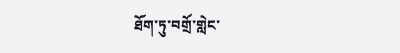ཐོག་ཏུ་བགྲོ་གླེང་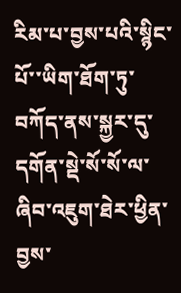རིམ་པ་བྱས་པའི་སྙིང་པོ་་ཡིག་ཐོག་ཏུ་བཀོད་ནས་སྐྱར་དུ་དགོན་སྡེ་སོ་སོ་ལ་ཞིབ་འཇུག་ཐེར་ཕྱིན་བྱས་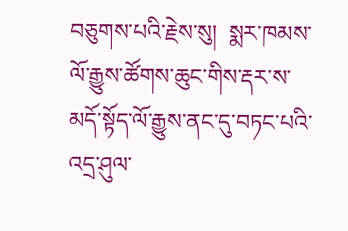བཅུགས་པའི་རྗེས་སུ།  སྨར་ཁམས་ལོ་རྒྱུས་ཚོགས་ཆུང་གིས་རྡར་ས་མདོ་སྟོད་ལོ་རྒྱུས་ནང་དུ་བཏང་པའི་འདྲ་ཤུལ་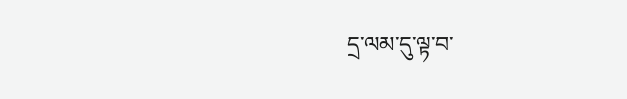དྲ་ལམ་དུ་ལྟ་བ་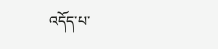འདོད་པ་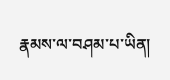རྣམས་ལ་བཤམ་པ་ཡིན།